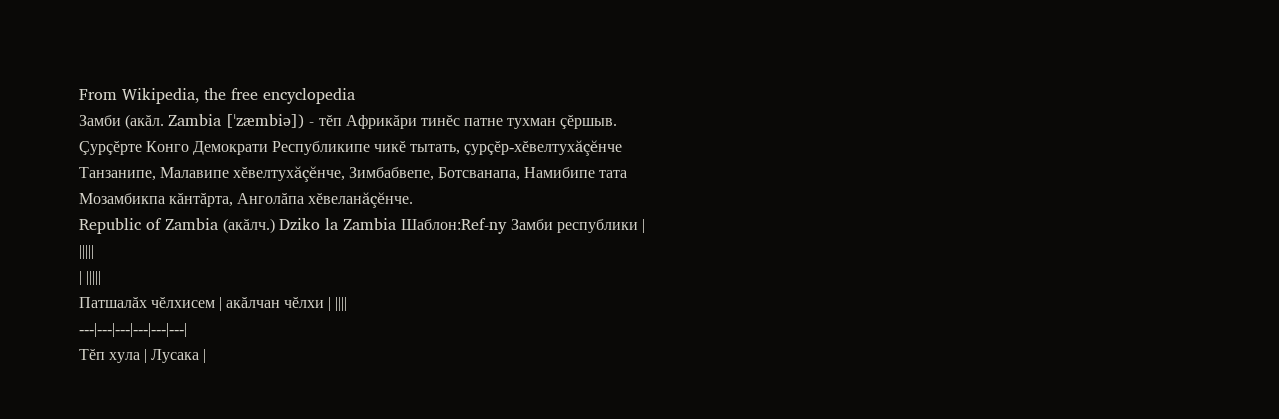From Wikipedia, the free encyclopedia
Замби (акăл. Zambia [ˈzæmbiə]) - тĕп Африкăри тинĕс патне тухман çĕршыв. Çурçĕрте Конго Демократи Республикипе чикĕ тытать, çурçĕр-хĕвелтухăçĕнче Танзанипе, Малавипе хĕвелтухăçĕнче, Зимбабвепе, Ботсванапа, Намибипе тата Мозамбикпа кăнтăрта, Анголăпа хĕвеланăçĕнче.
Republic of Zambia (акăлч.) Dziko la Zambia Шаблон:Ref-ny Замби республики | |||||
| |||||
Патшалăх чĕлхисем | акăлчан чĕлхи | ||||
---|---|---|---|---|---|
Тĕп хула | Лусака |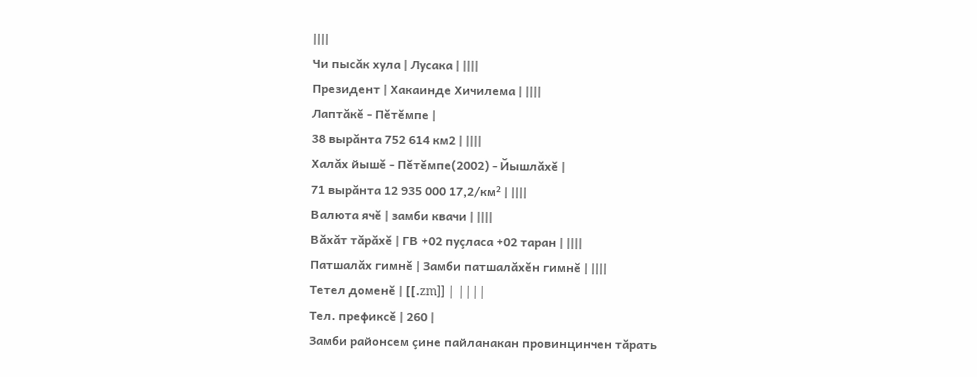||||
Чи пысăк хула | Лусака | ||||
Президент | Хакаинде Хичилема | ||||
Лаптăкĕ - Пĕтĕмпе |
38 вырăнта 752 614 км2 | ||||
Халăх йышĕ - Пĕтĕмпе(2002) - Йышлăхĕ |
71 вырăнта 12 935 000 17,2/км² | ||||
Валюта ячĕ | замби квачи | ||||
Вăхăт тăрăхĕ | ГВ +02 пуçласа +02 таран | ||||
Патшалăх гимнĕ | Замби патшалăхĕн гимнĕ | ||||
Тетел доменĕ | [[.zm]] | ||||
Тел. префиксĕ | 260 |
Замби районсем çине пайланакан провинцинчен тăрать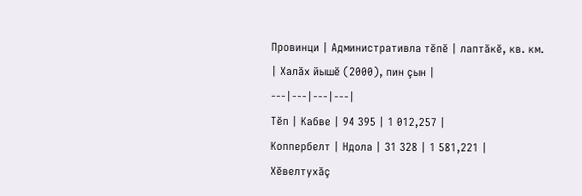Провинци | Административла тĕпĕ | лаптăкĕ, кв. км. | Халăх йышĕ (2000), пин çын |
---|---|---|---|
Тĕп | Кабве | 94 395 | 1 012,257 |
Коппербелт | Ндола | 31 328 | 1 581,221 |
Хĕвелтухăç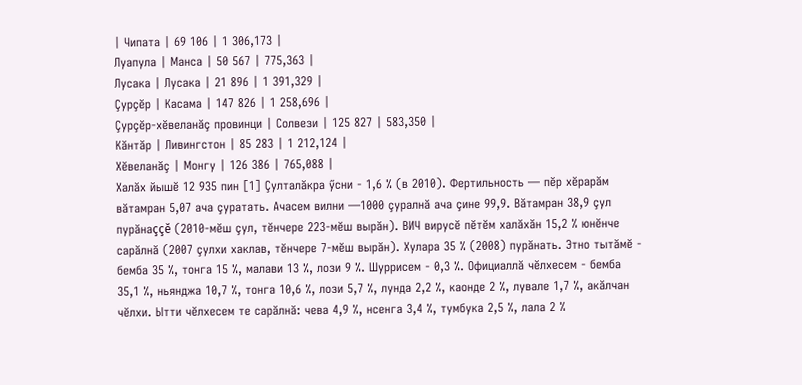| Чипата | 69 106 | 1 306,173 |
Луапула | Манса | 50 567 | 775,363 |
Лусака | Лусака | 21 896 | 1 391,329 |
Çурçĕр | Касама | 147 826 | 1 258,696 |
Çурçĕр-хĕвеланăç провинци | Солвези | 125 827 | 583,350 |
Кăнтăр | Ливингстон | 85 283 | 1 212,124 |
Хĕвеланăç | Монгу | 126 386 | 765,088 |
Халăх йышĕ 12 935 пин [1] Çулталăкра ӳсни - 1,6 % (в 2010). Фертильность — пĕр хĕрарăм вăтамран 5,07 ача çуратать. Ачасем вилни —1000 çуралнă ача çине 99,9. Вăтамран 38,9 çул пурăнаççĕ (2010-мĕш çул, тĕнчере 223-мĕш вырăн). ВИЧ вирусĕ пĕтĕм халăхăн 15,2 % юнĕнче сарăлнă (2007 çулхи хаклав, тĕнчере 7-мĕш вырăн). Хулара 35 % (2008) пурăнать. Этно тытăмĕ - бемба 35 %, тонга 15 %, малави 13 %, лози 9 %. Шуррисем - 0,3 %. Официаллă чĕлхесем - бемба 35,1 %, ньянджа 10,7 %, тонга 10,6 %, лози 5,7 %, лунда 2,2 %, каонде 2 %, лувале 1,7 %, акăлчан чĕлхи. Ытти чĕлхесем те сарăлнă: чева 4,9 %, нсенга 3,4 %, тумбука 2,5 %, лала 2 %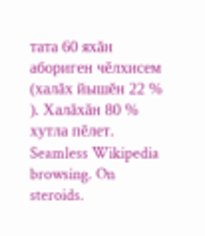тата 60 яхăн абориген чĕлхисем (халăх йышĕн 22 % ). Халăхăн 80 % хутла пĕлет.
Seamless Wikipedia browsing. On steroids.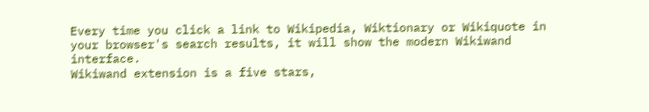Every time you click a link to Wikipedia, Wiktionary or Wikiquote in your browser's search results, it will show the modern Wikiwand interface.
Wikiwand extension is a five stars,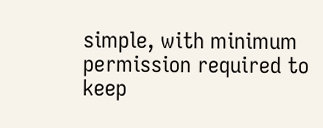simple, with minimum permission required to keep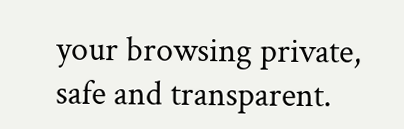your browsing private, safe and transparent.